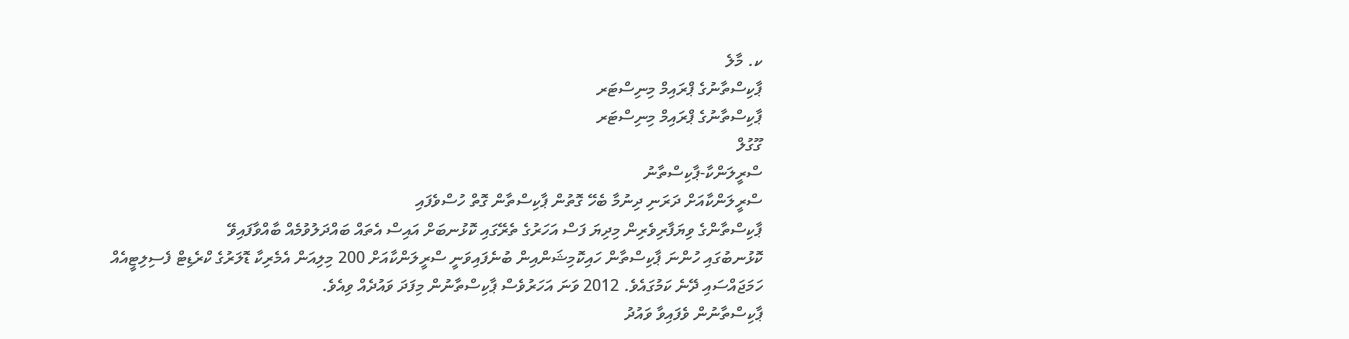ކ. މާލެ
ޕާކިސްތާނުގެ ޕްރައިމް މިނިސްޓަރ
ޕާކިސްތާނުގެ ޕްރައިމް މިނިސްޓަރ
ގޫގުލް
ސްރީލަންކާ-ޕާކިސްތާނު
ސްރީލަންކާއަށް ދަރަނި ދިނުމާ ބެހޭ ގޮތުން ޕާކިސްތާން ގޮތް ހުސްވެފައި
ޕާކިސްތާންގެ ވިޔަފާރިވެރިން މިދިޔަ ފަސް އަހަރުގެ ތެރޭގައި ކޮޅުނބަށް އައިސް އެތައް ބައްދަލުވުމެއް ބާއްވާފައިވޭ
ކޮޅުނބުގައި ހުންނަ ޕާކިސްތާން ހައިކޮމިޝަންއިން ބުނެފައިވަނީ ސްރީލަންކާއަށް 200 މިލިއަން އެމެރިކާ ޑޮލަރުގެ ކްރެޑިޓް ފެސިލިޓީއެއް ހަމަޖައްސައި ދޭނެ ކަމުގައެވެ. 2012 ވަނަ އަހަރުވެސް ޕާކިސްތާނުން މިފަދަ ވައުދެއް ވިއެވެ.
ޕާކިސްތާނުން ވެފައިވާ ވައުދު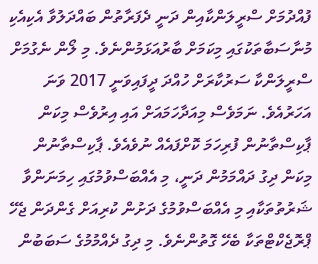ފުއްދުމަށް ސްރީލަންކާއިން ދަނީ ދެފަރާތުން ބައްދަލުވާ އެކިއެކި މުނާސަބާތަކުގައި މިކަމަށް ބާރުއަޅަމުންނެވެ. މި ލޯން ނެގުމަށް ސްރީލަންކާ ސަރުކާރަށް ހުއްދަ ދީފައިވަނީ 2017 ވަނަ އަހަރުއެވެ. ނަމަވެސް މިއަދާހަމައަށް އައި އިރުވެސް މިކަން ޕާކިސްތާނުން ފުރިހަމަ ކޮށްފައެއް ނުވެއެވެ. ޕާކިސްތާނުން މިކަން ދިގު ދައްމަމުން ދަނީ، މި އެއްބަސްވުމުގައި ހިމަނަންވާ ޝަރުތުތަކާއި މި އެއްބަސްވުމުގެ ދަށުން ކުރިއަށް ގެންދަން ޖެހޭ ޕްރޮޖެކްޓްތަކާ ބެހޭ ގޮތުންނެވެ. މި ދިގު ދެއްމުމުގެ ސަބަބުން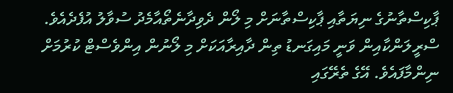ޕާކިސްތާނުގެ ނިޔަތާއި ޕާކިސްތާނަށް މި ލޯން ދެވިދާނެތޯއާމެދު ސުވާލު އުފެދެއެވެ.
ސްރީލަންކާއިން ވަނީ މައިގަނޑު ތިން ދާއިރާއަކަށް މި ލޯނުން އިންވެސްޓް ކުރުމަށް ނިންމާފައެވެ. އޭގެ ތެރޭގައި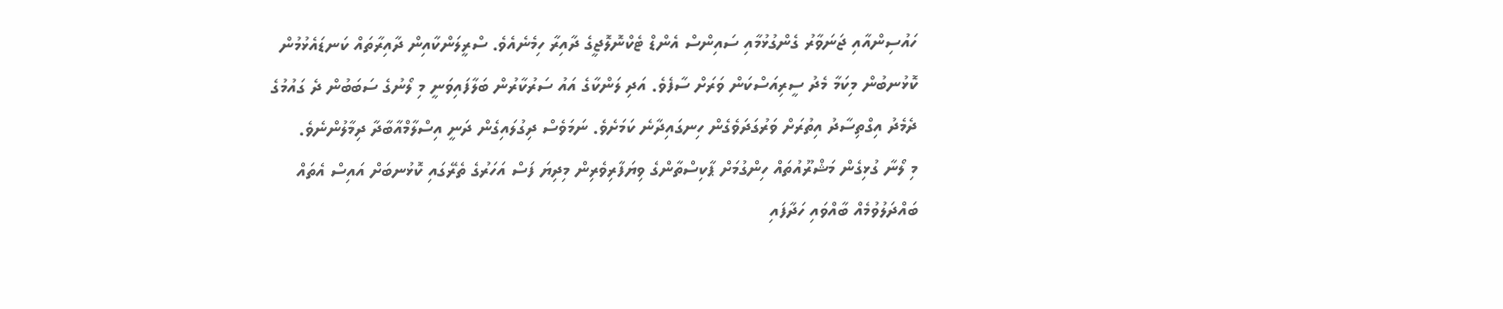ހައުސިންއާއި ޖަނަވާރު ގެންގުޅުމާއި ސައިންސް އެންޑް ޓެކްނޮލޮޖީގެ ދާއިރާ ހިމެނެއެވެ. ސްރީލަންކާއިން ދާއިރާތައް ކަނޑައެޅުމުން ކޮޅުނބުން މިކަމާ މެދު ސީރިއަސްކަން ވަރަށް ސާފެވެ. އަދި ލަންކާގެ އައު ސަރުކާރުން ބަލާފައިވަނީ މި ލޯނުގެ ސަބަބުން ދެ ގައުމުގެ ދެމެދު އިގްތިސާދު އިތުރަށް ވަރުގަދަވެގެން ހިނގައިދާނެ ކަމަށެވެ. ނަމަވެސް ދިގުލައިގެން ދަނީ އިސްލާމްއާބާދާ ދިމާލުންނެވެ.
މި ލޯނާ ގުޅިގެން މަޝްރޫއުތައް ހިންގުމަށް ޕާކިސްތާންގެ ވިޔަފާރިވެރިން މިދިޔަ ފަސް އަހަރުގެ ތެރޭގައި ކޮޅުނބަށް އައިސް އެތައް ބައްދަލުވުމެއް ބާއްވައި ހަދާފައި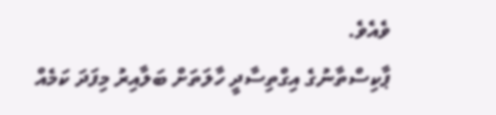ވެއެވެ.
ޕާކިސްތާނުގެ އިގްތިސާދީ ހާލަތަށް ބަލާއިރު މިފަދަ ކަމެއް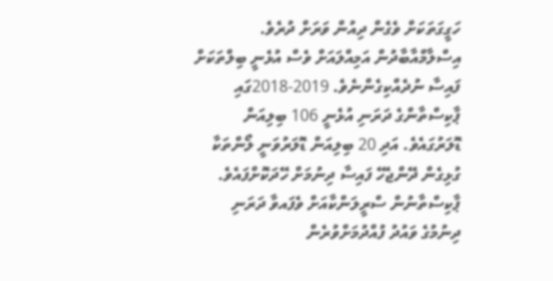ހަގީގަތަކަށް ވެގެން ދިއުން ވަރަށް ދުރެވެ. އިސްލާމްއާބާދުން އަމިއްލައަށް ވެސް އުޅެނީ ބިލްތަކަށް ފައިސާ ނުދެއްކިގެންނެވެ. 2019-2018ގައި ޕާކިސްތާންގެ ދަރަނި އުޅެނީ 106 ބިލިއަން ޑޮލަރުގައެވެ. އަދި 20 ބިލިއަން ޑޮލަރުވަނީ ލޯންތަކާ ގުޅިގެން ދޭންޖެހޭ ފައިސާ ދިނުމަށް ހޭދަކޮށްފައެވެ. ޕާކިސްތާނުން ސްރީލަންކާއަށް ވެފައވާ ދަރަނި ދިނުމުގެ ވައުދު ފުއްދުމަށްވުރެން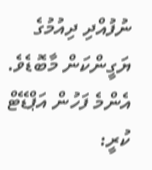ނުފުއްދި ދިއުމުގެ ޔަގީންކަން މާބޮޑެވެ.
އެންމެ ފަހުން އަޕްޑޭޓް ކުރީ: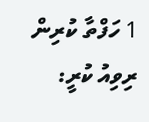1 ހަފްތާ ކުރިން
ރިވިއު ކުރީ: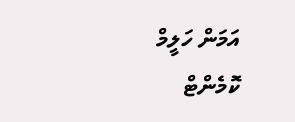އަމަން ހަލީމް
ކޮމެންޓް